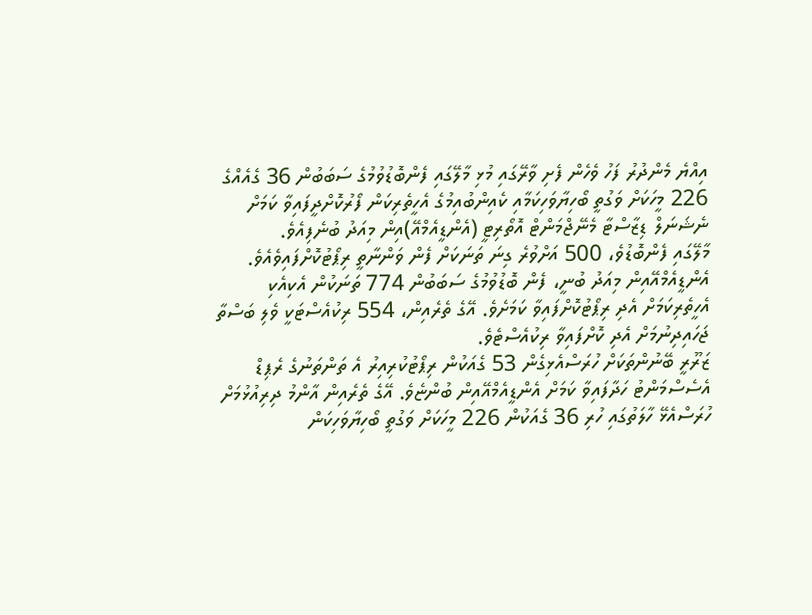އިއްޔެ މެންދުރު ފަހު ވެހެން ފެށި ވާރޭގައި މުޅި މާލޭގައި ފެންބޮޑުވުމުގެ ސަބަބުން 36 ގެއެއްގެ 226 މީހަކަށް ވަގުތީ ބޯހިޔާވަހިކަމާއި ކެއިންބުއިމުގެ އެހީތެރިކަން ފޯރުކޮށްދީފައިވާ ކަމަށް ނެޝަނަލް ޑިޒާސްޓާ މެނޭޖްމަންޓް އޮތޯރިޓީ (އެންޑީއެމްއޭ)އިން މިއަދު ބުނެފިއެވެ.
މާލޭގައި ފެންބޮޑުވެ، 500 އަށްވުރެ ގިނަ ތަނަކަށް ފެން ވަންނާތީ ރިޕޯޓުކޮށްފައިވެއެވެ.
އެންޑީއެމްއޭއިން މިއަދު ބުނީ، ފެން ބޮޑުވުމުގެ ސަބަބުން 774 ތަނަކުން އެކިއެކި އެހީތެރިކަމަށް އެދި ރިޕޯޓުކޮށްފައިވާ ކަމަށެވެ. އޭގެ ތެރެއިން، 554 ރިކުއެސްޓަކީ ވެލި ބަސްތާ ޖަހައިދިނުމަށް އެދި ކޮށްފައިވާ ރިކުއެސްޓެވެ.
ޒަރޫރީ ބޭނުންތަކަށް ހުރަސްއެޅިގެން 53 ގެއަކުން ރިޕޯޓުކުރިއިރު އެ ތަންތަނުގެ ރެޕިޑް އެސެސްމަންޓު ހަދާފައިވާ ކަމަށް އެންޑީއެމްއޭއިން ބުންޏެވެ. އޭގެ ތެރެއިން އާންމު ދިރިއުޅުމަށް ހުރަސްއެޅޭ ހާލަތުގައި ހުރި 36 ގެއަކުން 226 މީހަކަށް ވަގުތީ ބޯހިޔާވަހިކަން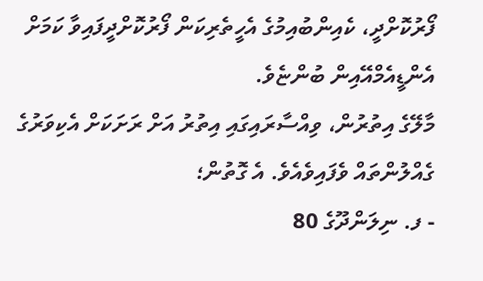ފޯރުކޮށްދީ، ކެއިންބުއިމުގެ އެހީތެރިކަން ފޯރުކޮށްދީފައިވާ ކަމަށް އެންޑީއެމްއޭއިން ބުންޏެވެ.
މާލޭގެ އިތުރުން، ވިއްސާރައިގައި އިތުރު އަށް ރަށަކަށް އެކިވަރުގެ ގެއްލުންތައް ވެފައިވެއެވެ. އެ ގޮތުން؛
- ފ. ނިލަންދޫގެ 80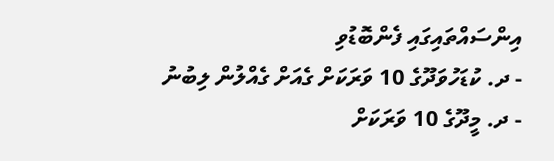އިންސައްތައިގައި ފެންބޮޑުވި
- ދ. ކުޑަހުވަދޫގެ 10 ވަރަކަށް ގެއަށް ގެއްލުން ލިބުނު
- ދ. މީދޫގެ 10 ވަރަކަށް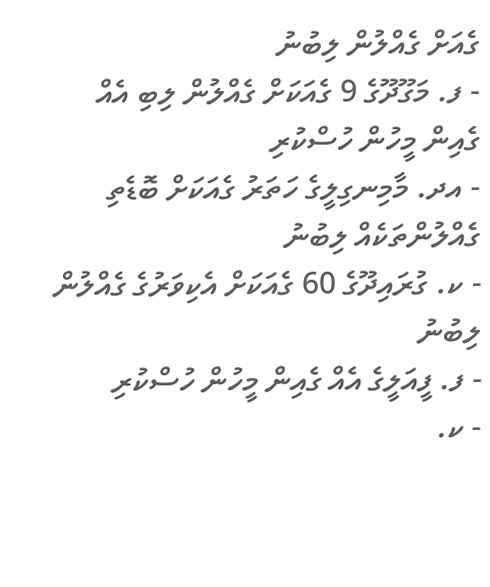ގެއަށް ގެއްލުން ލިބުނު
- ފ. މަގޫދޫގެ 9 ގެއަކަށް ގެއްލުން ލިބި އެއް ގެއިން މީހުން ހުސްކުރި
- އދ. މާމިނގިލީގެ ހަތަރު ގެއަކަށް ބޮޑެތި ގެއްލުންތަކެއް ލިބުނު
- ކ. ގުރައިދޫގެ 60 ގެއަކަށް އެކިވަރުގެ ގެއްލުން ލިބުނު
- ފ. ފީއަލީގެ އެއް ގެއިން މީހުން ހުސްކުރި
- ކ.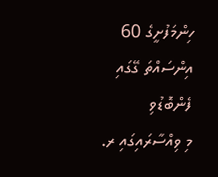ހިންމަފުށީގެ 60 އިންސައްތަ ގޭގައި ފެންބޮޑުވި
މި ވިއްސާރައިގައި ރ.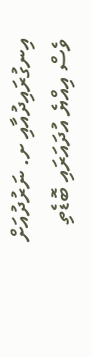އިނގުރައިދުއާއި ށ. ނަރުދުއަށް ވެސް އިއްޔެ އުދައަރައި ބޮޑެތި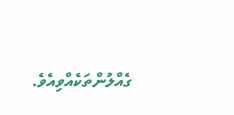ގެއްލުންތަކެއްވިއެވެ.